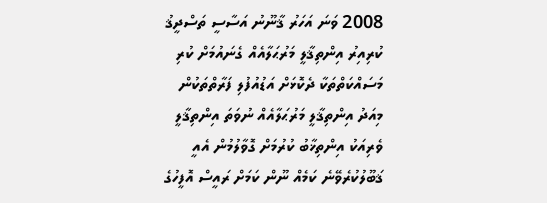2008 ވަނަ އަހަރު ޤާނޫނު އަސާސީ ތަސްދީޤު ކުރިއިރު އިންތިޤާލީ މަރުޙަލާއެއް ގެނައުމަށް ކުރި މަސައްކަތްތަކާ ދެކޮޅަށް އަޑުއުފުލި ފަރާތްތަކުން މިއަދު އިންތިޤާލީ މަރުޙަލާއެއް ނުވަތަ އިންތިޤާލީ ވެރިއަކު އިންތިޚާބު ކުރުމަށް ގޮވާލުމުން އެއީ ޤަބޫލުކުރެވޭނެ ކަމެއް ނޫން ކަމަށް ރައީސް އޮފީހުގެ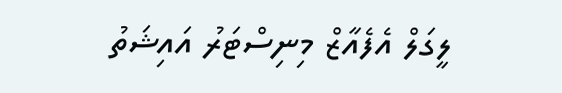ލީގަލް އެފެއާޒް މިނިސްޓަރު އައިޝަތު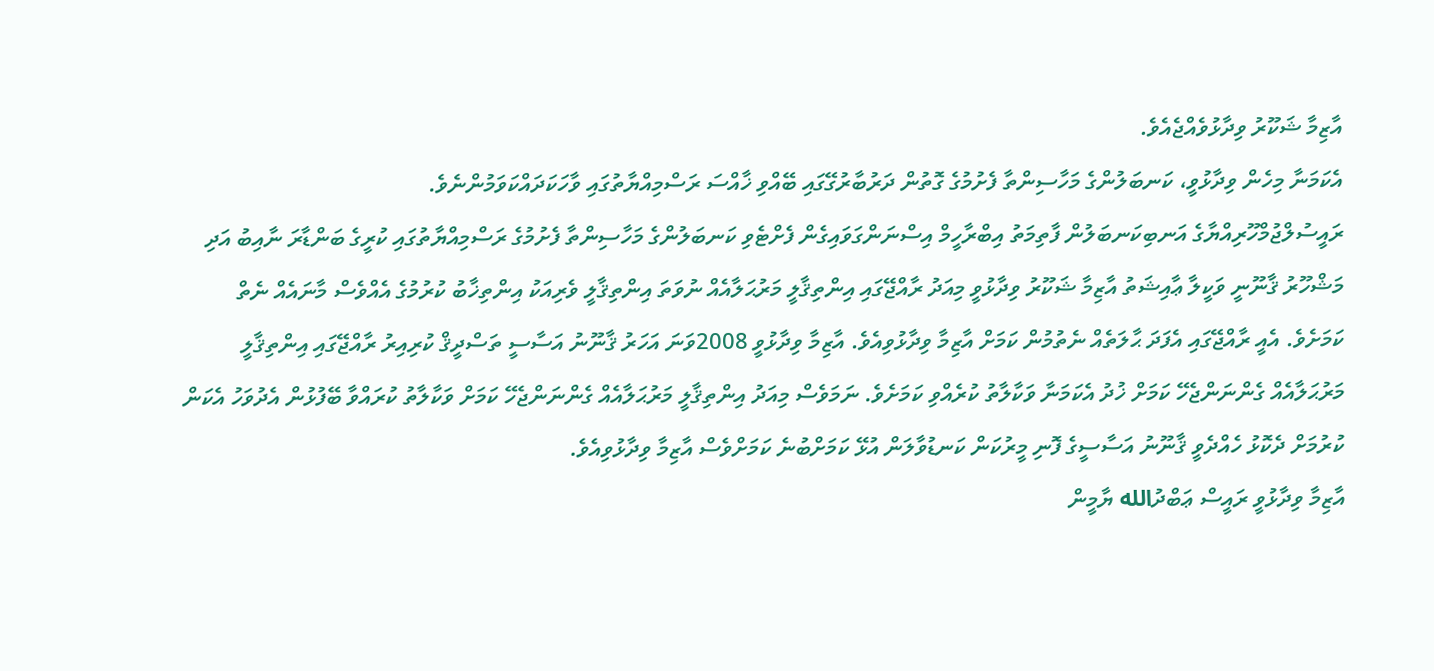އާޒިމާ ޝަކޫރު ވިދާޅުވެއްޖެއެވެ.
އެކަމަނާ މިހެން ވިދާޅުވީ، ކަނބަލުންގެ މަހާސިންތާ ފެށުމުގެ ގޮތުން ދަރުބާރުގޭގައި ބޭއްވި ޚާއްސަ ރަސްމިއްޔާތުގައި ވާހަކަދައްކަވަމުންނެވެ.
ރައީސުލްޖުމްހޫރިއްޔާގެ އަނބިކަނބަލުން ފާތިމަތު އިބްރާހީމް އިސްނަންގަވައިގެން ފެށްޓެވި ކަނބަލުންގެ މަހާސިންތާ ފެށުމުގެ ރަސްމިއްޔާތުގައި ކުރީގެ ބަންޑާރަ ނާއިބު އަދި މަޝްހޫރު ޤާނޫނީ ވަކީލާ ޢާއިޝަތު އާޒިމާ ޝަކޫރު ވިދާޅުވީ މިއަދު ރާއްޖޭގައި އިންތިޤާލީ މަރުޙަލާއެއް ނުވަތަ އިންތިޤާލީ ވެރިއަކު އިންތިޚާބު ކުރުމުގެ އެއްވެސް މާނައެއް ނެތް ކަމަށެވެ. އެއީ ރާއްޖޭގައި އެފަދަ ޙާލަތެއް ނެތުމުން ކަމަށް އާޒިމާ ވިދާޅުވިއެވެ. އާޒިމާ ވިދާޅުވީ 2008ވަނަ އަހަރު ޤާނޫނު އަސާސީ ތަސްދީޤް ކުރިއިރު ރާއްޖޭގައި އިންތިޤާލީ މަރުޙަލާއެއް ގެންނަންޖެހޭ ކަމަށް ޚުދު އެކަމަނާ ވަކާލާތު ކުރެއްވި ކަމަށެވެ. ނަމަވެސް މިއަދު އިންތިޤާލީ މަރުޙަލާއެއް ގެންނަންޖެހޭ ކަމަށް ވަކާލާތު ކުރައްވާ ބޭފުޅުން އެދުވަހު އެކަން ކުރުމަށް ދެކޮޅު ހެއްދެވީ ޤާނޫނު އަސާސީގެ ފޮނި މީރުކަން ކަނޑުވާލަން އުޅޭ ކަމަށްބުނެ ކަމަށްވެސް އާޒިމާ ވިދާޅުވިއެވެ.
އާޒިމާ ވިދާޅުވީ ރައީސް ޢަބްދުالله ޔާމީން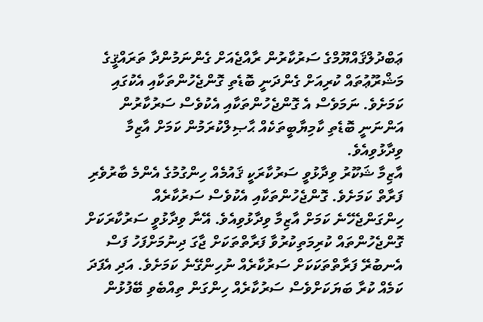ޢަބްދުލްޤައްޔޫމްގެ ސަރުކާރުން ރާއްޖެއަށް ގެންނަމުންދާ ތަރައްޤީގެ މަޝްރޫޢުތައް ކުރިއަށް ގެންދަނީ ބޮޑެތި ގޮންޖެހުންތަކާއި އެކުގައި ކަމަށެވެ. ނަމަވެސް އެ ގޮންޖެހުންތަކާއި އެކުވެސް ސަރުކާރުން އަންނަނީ ބޮޑެތި ކާމިޔާބީތަކެއް ޙާޞިލްކުރަމުން ކަމަށް އާޒިމާ ވިދާޅުވިއެވެ.
އާޒިމާ ޝަކޫރު ވިދާޅުވީ ސަރުކާރަކީ ޤައުމެއް ހިންގުމުގެ އެންމެ ބާރުވެރި ފަރާތް ކަމަށެވެ. ގޮންޖެހުންތަކާއި އެކުވެސް ސަރުކާރެއް ހިންގަންޖެހޭނެ ކަމަށް އާޒިމާ ވިދާޅުވިއެވެ. އޭނާ ވިދާޅުވީ ސަރުކާރަކަށް ގޮންޖެހުންތައް ކުރިމަތިކުރުވާ ފަރާތްތަކަށް ޖާގަ ދިނުމަށްފަހު ފަސް އެނބުރޭ ފަރާތްތަކަކަށް ސަރުކާރެއް ނުހިންގޭނެ ކަމަށެވެ. އަދި އެފަދަ ކަމެއް ކުރާ ބަޔަކަށްވެސް ސަރުކާރެއް ހިންގަން ތިއްބެވި ބޭފުޅުން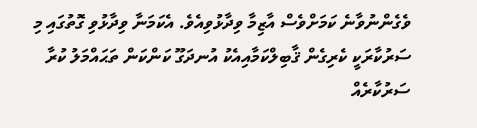ވެގެންނުވާނެ ކަމަށްވެސް އާޒިމާ ވިދާޅުވިއެވެ. އެކަމަނާ ވިދާޅުވި ގޮތުގައި މި ސަރުކާރަކީ ކެރިގެން ޤާބިލްކަމާއިއެކު އުނދަގޫ ކަންކަން ތަޙައްމަލު ކުރާ ސަރުކާރެއް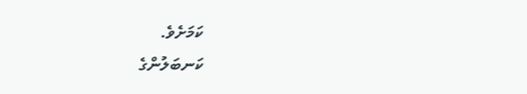ކަމަށެވެ.
ކަނބަލުންގެ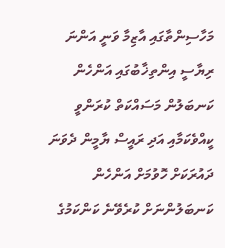މަހާސިންތާގައި އާޒިމާ ވަނީ އަންނަ ރިޔާސީ އިންތިޚާބުގައި އަންހެން ކަނބަލުން މަސައްކަތް ކުރަންވީ ކީއްވެކަމާއި އަދި ރައީސް ޔާމީން ދެވަނަ ދައުރަކަށް ހޮވުމަށް އަންހެން ކަނބަލުންނަށް ކުރެވޭނެ ކަންކަމުގެ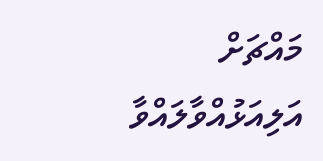މައްޗަށް އަލިއަޅުއްވާލައްވާ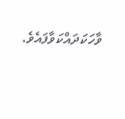ވާހަކަދައްކަވާފައެވެ.